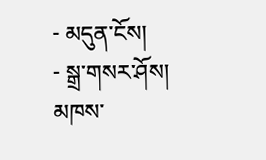- མདུན་ངོས།
- སྒྲ་གསར་ཤོས།
མཁས་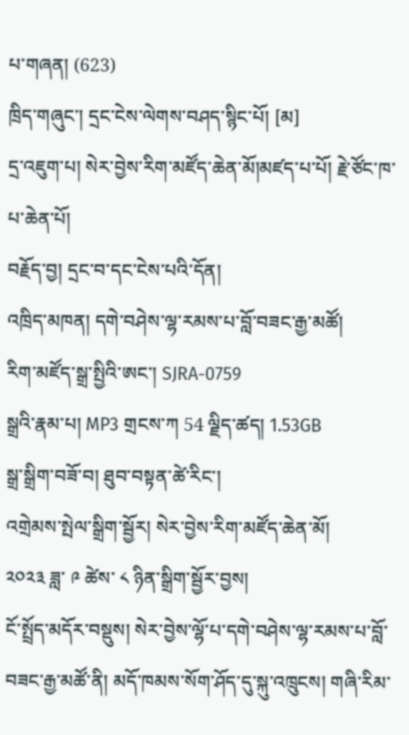པ་གཞན། (623)
ཁྲིད་གཞུང་། དྲང་ངེས་ལེགས་བཤད་སྙིང་པོ། [མ]
དྲ་འཇུག་པ། སེར་བྱེས་རིག་མཛོད་ཆེན་མོ།མཛད་པ་པོ། རྗེ་ཙོང་ཁ་པ་ཆེན་པོ།
བརྗོད་བྱ། དྲང་བ་དང་ངེས་པའི་དོན།
འཁྲིད་མཁན། དགེ་བཤེས་ལྷ་རམས་པ་བློ་བཟང་རྒྱ་མཚོ།
རིག་མཛོད་སྒྲ་སྤྱིའི་ཨང་། SJRA-0759
སྒྲའི་རྣམ་པ། MP3 གྲངས་ཀ 54 ལྗིད་ཚད། 1.53GB
སྒྲ་སྒྲིག་བཟོ་བ། ཐུབ་བསྟན་ཚེ་རིང་།
འགྲེམས་སྤེལ་སྒྲིག་སྦྱོར། སེར་བྱེས་རིག་མཛོད་ཆེན་མོ།
༢༠༢༣ ཟླ་ ༩ ཚེས་ ༨ ཉིན་སྒྲིག་སྦྱོར་བྱས།
ངོ་སྤྲོད་མདོར་བསྡུས། སེར་བྱེས་ལྷོ་པ་དགེ་བཤེས་ལྷ་རམས་པ་བློ་བཟང་རྒྱ་མཚོ་ནི། མདོ་ཁམས་སོག་ཤོད་དུ་སྐུ་འཁྲུངས། གཞི་རིམ་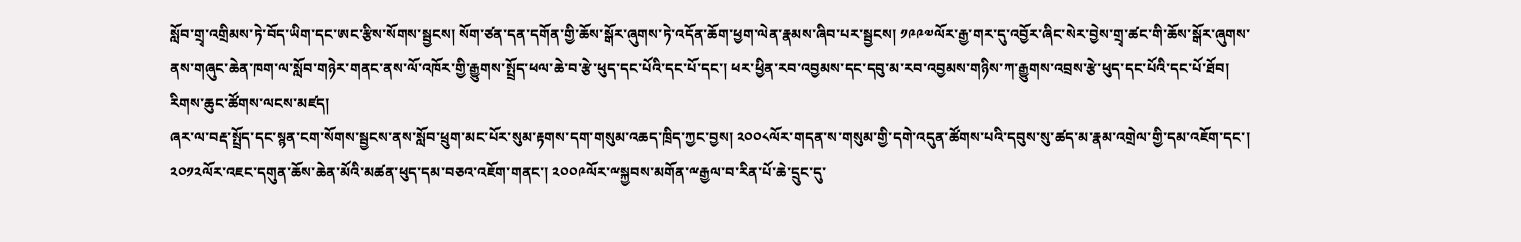སློབ་གྲྭ་འགྲིམས་ཏེ་བོད་ཡིག་དང་ཨང་རྩིས་སོགས་སྦྱངས། སོག་ཙན་དན་དགོན་གྱི་ཆོས་སྒོར་ཞུགས་ཏེ་འདོན་ཆོག་ཕྱག་ལེན་རྣམས་ཞིབ་པར་སྦྱངས། ༡༩༩༧ལོར་རྒྱ་གར་དུ་འབྱོར་ཞིང་སེར་བྱེས་གྲྭ་ཚང་གི་ཆོས་སྒོར་ཞུགས་ནས་གཞུང་ཆེན་ཁག་ལ་སློབ་གཉེར་གནང་ནས་ལོ་འཁོར་གྱི་རྒྱུགས་སྤྲོད་ཕལ་ཆེ་བ་རྩེ་ཕུད་དང་པོའི་དང་པོ་དང་། ཕར་ཕྱིན་རབ་འབྱམས་དང་དབུ་མ་རབ་འབྱམས་གཉིས་ཀ་རྒྱུགས་འབྲས་རྩེ་ཕུད་དང་པོའི་དང་པོ་ཐོབ། རིགས་ཆུང་ཚོགས་ལངས་མཛད།
ཞར་ལ་བརྡ་སྤྲོད་དང་སྙན་ངག་སོགས་སྦྱངས་ནས་སློབ་ཕྲུག་མང་པོར་སུམ་རྟགས་དག་གསུམ་འཆད་ཁྲིད་ཀྱང་བྱས། ༢༠༠༨ལོར་གདན་ས་གསུམ་གྱི་དགེ་འདུན་ཚོགས་པའི་དབུས་སུ་ཚད་མ་རྣམ་འགྲེལ་གྱི་དམ་འཇོག་དང་། ༢༠༡༢ལོར་འཇང་དགུན་ཆོས་ཆེན་མོའི་མཚན་ཕུད་དམ་བཅའ་འཇོག་གནང་། ༢༠༠༩ལོར་ྋསྐྱབས་མགོན་ྋརྒྱལ་བ་རིན་པོ་ཆེ་དྲུང་དུ་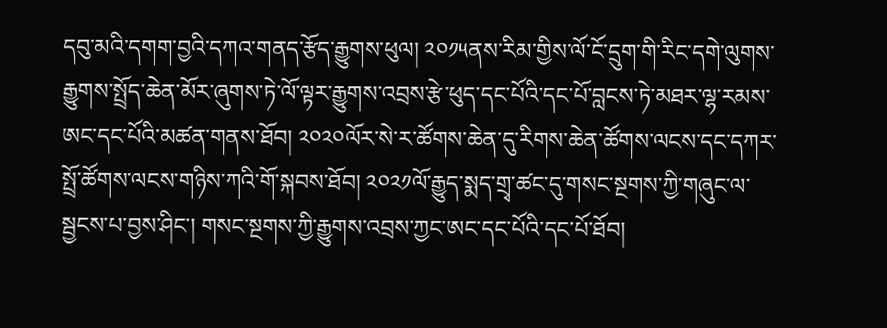དབུ་མའི་དགག་བྱའི་དཀའ་གནད་རྩོད་རྒྱུགས་ཕུལ། ༢༠༡༥ནས་རིམ་གྱིས་ལོ་ངོ་དྲུག་གི་རིང་དགེ་ལུགས་རྒྱུགས་སྤྲོད་ཆེན་མོར་ཞུགས་ཏེ་ལོ་ལྟར་རྒྱུགས་འབྲས་རྩེ་ཕུད་དང་པོའི་དང་པོ་བླངས་ཏེ་མཐར་ལྷ་རམས་ཨང་དང་པོའི་མཚན་གནས་ཐོབ། ༢༠༢༠ལོར་སེ་ར་ཚོགས་ཆེན་དུ་རིགས་ཆེན་ཚོགས་ལངས་དང་དཀར་སྤྲོ་ཚོགས་ལངས་གཉིས་ཀའི་གོ་སྐབས་ཐོབ། ༢༠༢༡ལོ་རྒྱུད་སྨད་གྲྭ་ཚང་དུ་གསང་སྔགས་ཀྱི་གཞུང་ལ་སྦྱངས་པ་བྱས་ཤིང་། གསང་སྔགས་ཀྱི་རྒྱུགས་འབྲས་ཀྱང་ཨང་དང་པོའི་དང་པོ་ཐོབ།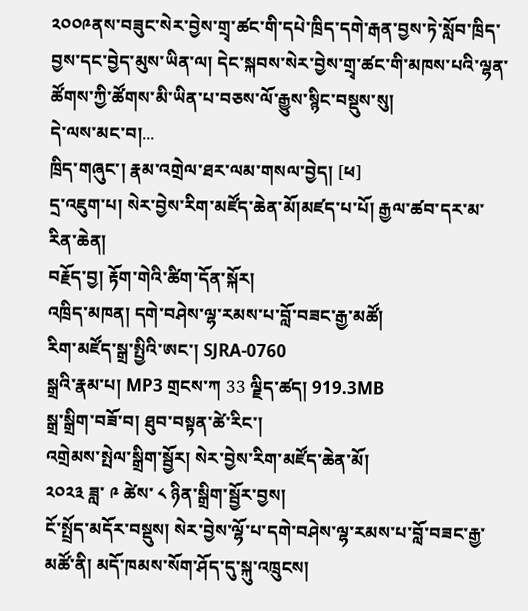༢༠༠༩ནས་བཟུང་སེར་བྱེས་གྲྭ་ཚང་གི་དཔེ་ཁྲིད་དགེ་རྒན་བྱས་ཏེ་སློབ་ཁྲིད་བྱས་དང་བྱེད་མུས་ཡིན་ལ། དེང་སྐབས་སེར་བྱེས་གྲྭ་ཚང་གི་མཁས་པའི་ལྷན་ཚོགས་ཀྱི་ཚོགས་མི་ཡིན་པ་བཅས་ལོ་རྒྱུས་སྙིང་བསྡུས་སུ།
དེ་ལས་མང་བ།...
ཁྲིད་གཞུང་། རྣམ་འགྲེལ་ཐར་ལམ་གསལ་བྱེད། [ཕ]
དྲ་འཇུག་པ། སེར་བྱེས་རིག་མཛོད་ཆེན་མོ།མཛད་པ་པོ། རྒྱལ་ཚབ་དར་མ་རིན་ཆེན།
བརྗོད་བྱ། རྟོག་གེའི་ཚིག་དོན་སྐོར།
འཁྲིད་མཁན། དགེ་བཤེས་ལྷ་རམས་པ་བློ་བཟང་རྒྱ་མཚོ།
རིག་མཛོད་སྒྲ་སྤྱིའི་ཨང་། SJRA-0760
སྒྲའི་རྣམ་པ། MP3 གྲངས་ཀ 33 ལྗིད་ཚད། 919.3MB
སྒྲ་སྒྲིག་བཟོ་བ། ཐུབ་བསྟན་ཚེ་རིང་།
འགྲེམས་སྤེལ་སྒྲིག་སྦྱོར། སེར་བྱེས་རིག་མཛོད་ཆེན་མོ།
༢༠༢༣ ཟླ་ ༩ ཚེས་ ༨ ཉིན་སྒྲིག་སྦྱོར་བྱས།
ངོ་སྤྲོད་མདོར་བསྡུས། སེར་བྱེས་ལྷོ་པ་དགེ་བཤེས་ལྷ་རམས་པ་བློ་བཟང་རྒྱ་མཚོ་ནི། མདོ་ཁམས་སོག་ཤོད་དུ་སྐུ་འཁྲུངས།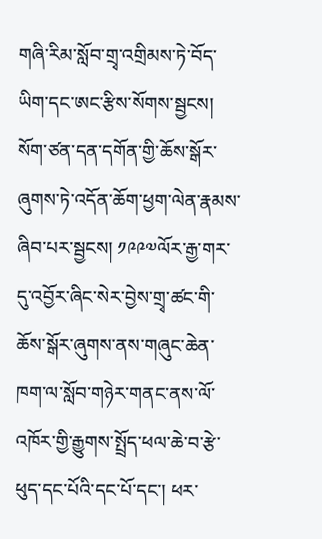གཞི་རིམ་སློབ་གྲྭ་འགྲིམས་ཏེ་བོད་ཡིག་དང་ཨང་རྩིས་སོགས་སྦྱངས། སོག་ཙན་དན་དགོན་གྱི་ཆོས་སྒོར་ཞུགས་ཏེ་འདོན་ཆོག་ཕྱག་ལེན་རྣམས་ཞིབ་པར་སྦྱངས། ༡༩༩༧ལོར་རྒྱ་གར་དུ་འབྱོར་ཞིང་སེར་བྱེས་གྲྭ་ཚང་གི་ཆོས་སྒོར་ཞུགས་ནས་གཞུང་ཆེན་ཁག་ལ་སློབ་གཉེར་གནང་ནས་ལོ་འཁོར་གྱི་རྒྱུགས་སྤྲོད་ཕལ་ཆེ་བ་རྩེ་ཕུད་དང་པོའི་དང་པོ་དང་། ཕར་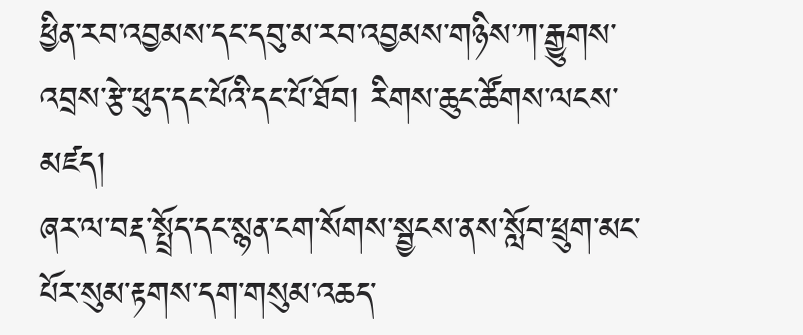ཕྱིན་རབ་འབྱམས་དང་དབུ་མ་རབ་འབྱམས་གཉིས་ཀ་རྒྱུགས་འབྲས་རྩེ་ཕུད་དང་པོའི་དང་པོ་ཐོབ། རིགས་ཆུང་ཚོགས་ལངས་མཛད།
ཞར་ལ་བརྡ་སྤྲོད་དང་སྙན་ངག་སོགས་སྦྱངས་ནས་སློབ་ཕྲུག་མང་པོར་སུམ་རྟགས་དག་གསུམ་འཆད་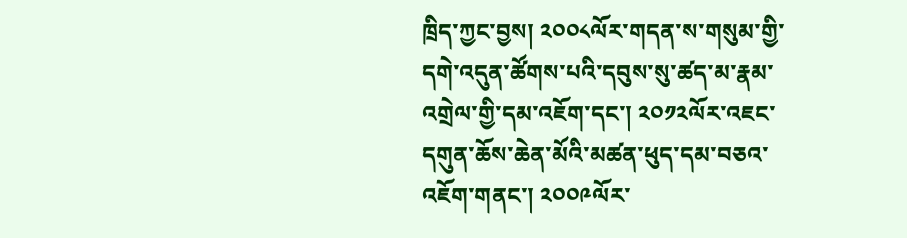ཁྲིད་ཀྱང་བྱས། ༢༠༠༨ལོར་གདན་ས་གསུམ་གྱི་དགེ་འདུན་ཚོགས་པའི་དབུས་སུ་ཚད་མ་རྣམ་འགྲེལ་གྱི་དམ་འཇོག་དང་། ༢༠༡༢ལོར་འཇང་དགུན་ཆོས་ཆེན་མོའི་མཚན་ཕུད་དམ་བཅའ་འཇོག་གནང་། ༢༠༠༩ལོར་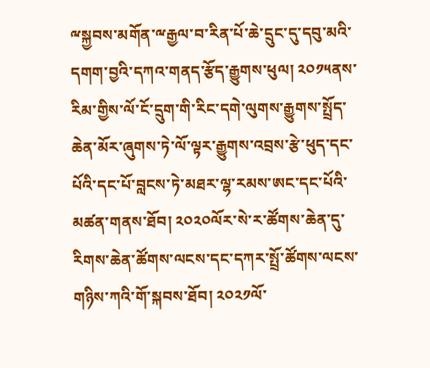ྋསྐྱབས་མགོན་ྋརྒྱལ་བ་རིན་པོ་ཆེ་དྲུང་དུ་དབུ་མའི་དགག་བྱའི་དཀའ་གནད་རྩོད་རྒྱུགས་ཕུལ། ༢༠༡༥ནས་རིམ་གྱིས་ལོ་ངོ་དྲུག་གི་རིང་དགེ་ལུགས་རྒྱུགས་སྤྲོད་ཆེན་མོར་ཞུགས་ཏེ་ལོ་ལྟར་རྒྱུགས་འབྲས་རྩེ་ཕུད་དང་པོའི་དང་པོ་བླངས་ཏེ་མཐར་ལྷ་རམས་ཨང་དང་པོའི་མཚན་གནས་ཐོབ། ༢༠༢༠ལོར་སེ་ར་ཚོགས་ཆེན་དུ་རིགས་ཆེན་ཚོགས་ལངས་དང་དཀར་སྤྲོ་ཚོགས་ལངས་གཉིས་ཀའི་གོ་སྐབས་ཐོབ། ༢༠༢༡ལོ་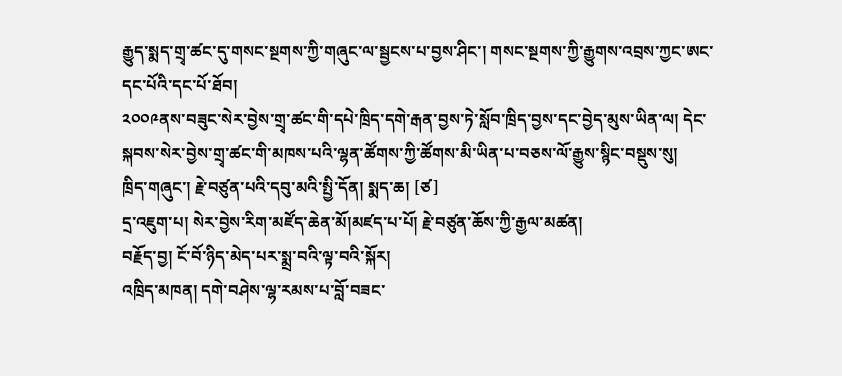རྒྱུད་སྨད་གྲྭ་ཚང་དུ་གསང་སྔགས་ཀྱི་གཞུང་ལ་སྦྱངས་པ་བྱས་ཤིང་། གསང་སྔགས་ཀྱི་རྒྱུགས་འབྲས་ཀྱང་ཨང་དང་པོའི་དང་པོ་ཐོབ།
༢༠༠༩ནས་བཟུང་སེར་བྱེས་གྲྭ་ཚང་གི་དཔེ་ཁྲིད་དགེ་རྒན་བྱས་ཏེ་སློབ་ཁྲིད་བྱས་དང་བྱེད་མུས་ཡིན་ལ། དེང་སྐབས་སེར་བྱེས་གྲྭ་ཚང་གི་མཁས་པའི་ལྷན་ཚོགས་ཀྱི་ཚོགས་མི་ཡིན་པ་བཅས་ལོ་རྒྱུས་སྙིང་བསྡུས་སུ།
ཁྲིད་གཞུང་། རྗེ་བཙུན་པའི་དབུ་མའི་སྤྱི་དོན། སྨད་ཆ། [ཙ]
དྲ་འཇུག་པ། སེར་བྱེས་རིག་མཛོད་ཆེན་མོ།མཛད་པ་པོ། རྗེ་བཙུན་ཆོས་ཀྱི་རྒྱལ་མཚན།
བརྗོད་བྱ། ངོ་བོ་ཉིད་མེད་པར་སྨྲ་བའི་ལྟ་བའི་སྐོར།
འཁྲིད་མཁན། དགེ་བཤེས་ལྷ་རམས་པ་བློ་བཟང་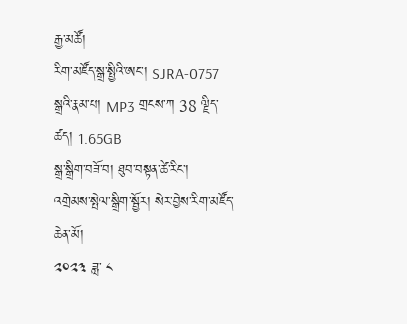རྒྱ་མཚོ།
རིག་མཛོད་སྒྲ་སྤྱིའི་ཨང་། SJRA-0757
སྒྲའི་རྣམ་པ། MP3 གྲངས་ཀ 38 ལྗིད་ཚད། 1.65GB
སྒྲ་སྒྲིག་བཟོ་བ། ཐུབ་བསྟན་ཚེ་རིང་།
འགྲེམས་སྤེལ་སྒྲིག་སྦྱོར། སེར་བྱེས་རིག་མཛོད་ཆེན་མོ།
༢༠༢༣ ཟླ་ ༨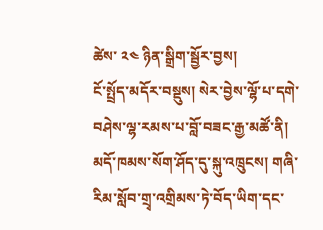ཚེས་ ༢༤ ཉིན་སྒྲིག་སྦྱོར་བྱས།
ངོ་སྤྲོད་མདོར་བསྡུས། སེར་བྱེས་ལྷོ་པ་དགེ་བཤེས་ལྷ་རམས་པ་བློ་བཟང་རྒྱ་མཚོ་ནི། མདོ་ཁམས་སོག་ཤོད་དུ་སྐུ་འཁྲུངས། གཞི་རིམ་སློབ་གྲྭ་འགྲིམས་ཏེ་བོད་ཡིག་དང་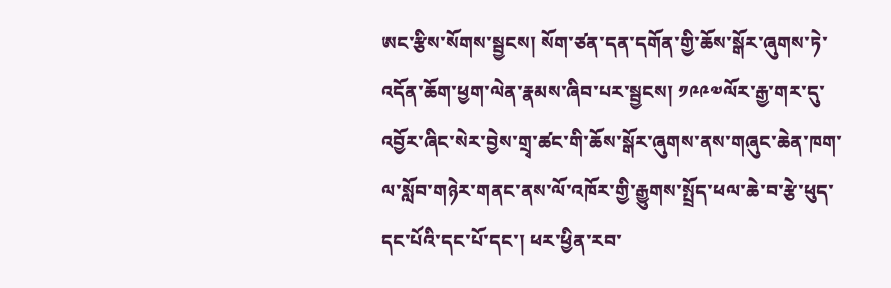ཨང་རྩིས་སོགས་སྦྱངས། སོག་ཙན་དན་དགོན་གྱི་ཆོས་སྒོར་ཞུགས་ཏེ་འདོན་ཆོག་ཕྱག་ལེན་རྣམས་ཞིབ་པར་སྦྱངས། ༡༩༩༧ལོར་རྒྱ་གར་དུ་འབྱོར་ཞིང་སེར་བྱེས་གྲྭ་ཚང་གི་ཆོས་སྒོར་ཞུགས་ནས་གཞུང་ཆེན་ཁག་ལ་སློབ་གཉེར་གནང་ནས་ལོ་འཁོར་གྱི་རྒྱུགས་སྤྲོད་ཕལ་ཆེ་བ་རྩེ་ཕུད་དང་པོའི་དང་པོ་དང་། ཕར་ཕྱིན་རབ་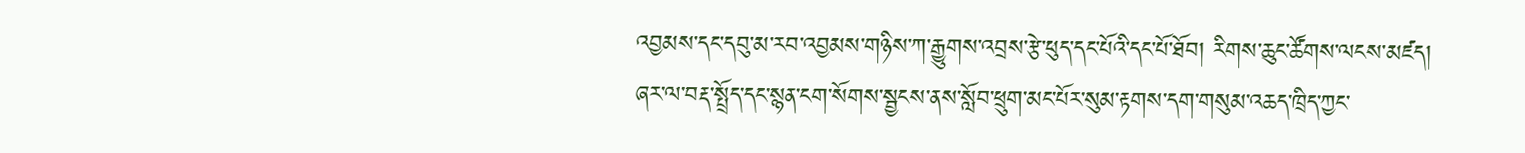འབྱམས་དང་དབུ་མ་རབ་འབྱམས་གཉིས་ཀ་རྒྱུགས་འབྲས་རྩེ་ཕུད་དང་པོའི་དང་པོ་ཐོབ། རིགས་ཆུང་ཚོགས་ལངས་མཛད།
ཞར་ལ་བརྡ་སྤྲོད་དང་སྙན་ངག་སོགས་སྦྱངས་ནས་སློབ་ཕྲུག་མང་པོར་སུམ་རྟགས་དག་གསུམ་འཆད་ཁྲིད་ཀྱང་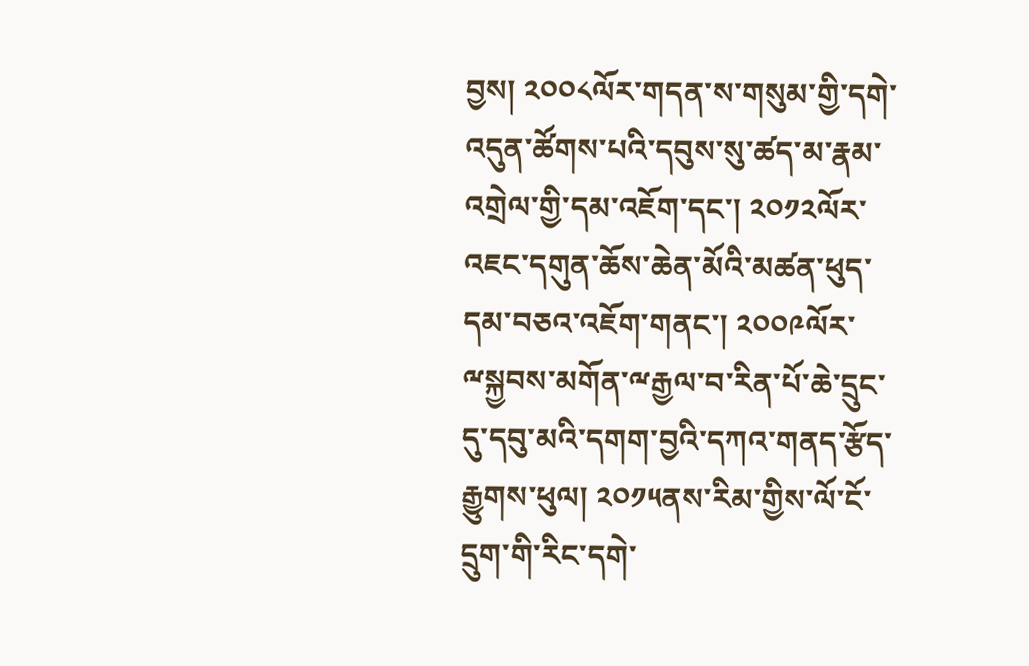བྱས། ༢༠༠༨ལོར་གདན་ས་གསུམ་གྱི་དགེ་འདུན་ཚོགས་པའི་དབུས་སུ་ཚད་མ་རྣམ་འགྲེལ་གྱི་དམ་འཇོག་དང་། ༢༠༡༢ལོར་འཇང་དགུན་ཆོས་ཆེན་མོའི་མཚན་ཕུད་དམ་བཅའ་འཇོག་གནང་། ༢༠༠༩ལོར་ྋསྐྱབས་མགོན་ྋརྒྱལ་བ་རིན་པོ་ཆེ་དྲུང་དུ་དབུ་མའི་དགག་བྱའི་དཀའ་གནད་རྩོད་རྒྱུགས་ཕུལ། ༢༠༡༥ནས་རིམ་གྱིས་ལོ་ངོ་དྲུག་གི་རིང་དགེ་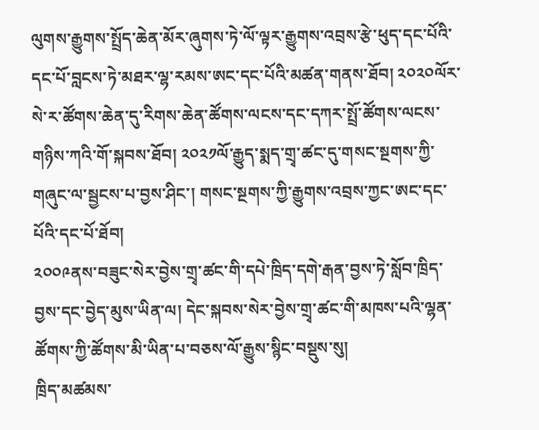ལུགས་རྒྱུགས་སྤྲོད་ཆེན་མོར་ཞུགས་ཏེ་ལོ་ལྟར་རྒྱུགས་འབྲས་རྩེ་ཕུད་དང་པོའི་དང་པོ་བླངས་ཏེ་མཐར་ལྷ་རམས་ཨང་དང་པོའི་མཚན་གནས་ཐོབ། ༢༠༢༠ལོར་སེ་ར་ཚོགས་ཆེན་དུ་རིགས་ཆེན་ཚོགས་ལངས་དང་དཀར་སྤྲོ་ཚོགས་ལངས་གཉིས་ཀའི་གོ་སྐབས་ཐོབ། ༢༠༢༡ལོ་རྒྱུད་སྨད་གྲྭ་ཚང་དུ་གསང་སྔགས་ཀྱི་གཞུང་ལ་སྦྱངས་པ་བྱས་ཤིང་། གསང་སྔགས་ཀྱི་རྒྱུགས་འབྲས་ཀྱང་ཨང་དང་པོའི་དང་པོ་ཐོབ།
༢༠༠༩ནས་བཟུང་སེར་བྱེས་གྲྭ་ཚང་གི་དཔེ་ཁྲིད་དགེ་རྒན་བྱས་ཏེ་སློབ་ཁྲིད་བྱས་དང་བྱེད་མུས་ཡིན་ལ། དེང་སྐབས་སེར་བྱེས་གྲྭ་ཚང་གི་མཁས་པའི་ལྷན་ཚོགས་ཀྱི་ཚོགས་མི་ཡིན་པ་བཅས་ལོ་རྒྱུས་སྙིང་བསྡུས་སུ།
ཁྲིད་མཚམས་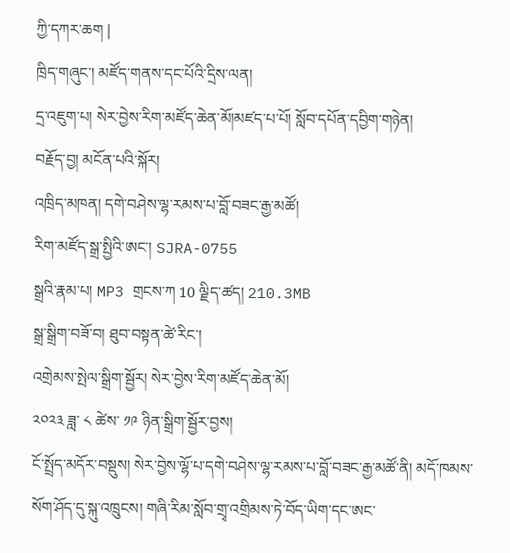ཀྱི་དཀར་ཆག |
ཁྲིད་གཞུང་། མཛོད་གནས་དང་པོའི་དྲིས་ལན།
དྲ་འཇུག་པ། སེར་བྱེས་རིག་མཛོད་ཆེན་མོ།མཛད་པ་པོ། སློབ་དཔོན་དབྱིག་གཉེན།
བརྗོད་བྱ། མངོན་པའི་སྐོར།
འཁྲིད་མཁན། དགེ་བཤེས་ལྷ་རམས་པ་བློ་བཟང་རྒྱ་མཚོ།
རིག་མཛོད་སྒྲ་སྤྱིའི་ཨང་། SJRA-0755
སྒྲའི་རྣམ་པ། MP3 གྲངས་ཀ 10 ལྗིད་ཚད། 210.3MB
སྒྲ་སྒྲིག་བཟོ་བ། ཐུབ་བསྟན་ཚེ་རིང་།
འགྲེམས་སྤེལ་སྒྲིག་སྦྱོར། སེར་བྱེས་རིག་མཛོད་ཆེན་མོ།
༢༠༢༣ ཟླ་ ༨ ཚེས་ ༡༩ ཉིན་སྒྲིག་སྦྱོར་བྱས།
ངོ་སྤྲོད་མདོར་བསྡུས། སེར་བྱེས་ལྷོ་པ་དགེ་བཤེས་ལྷ་རམས་པ་བློ་བཟང་རྒྱ་མཚོ་ནི། མདོ་ཁམས་སོག་ཤོད་དུ་སྐུ་འཁྲུངས། གཞི་རིམ་སློབ་གྲྭ་འགྲིམས་ཏེ་བོད་ཡིག་དང་ཨང་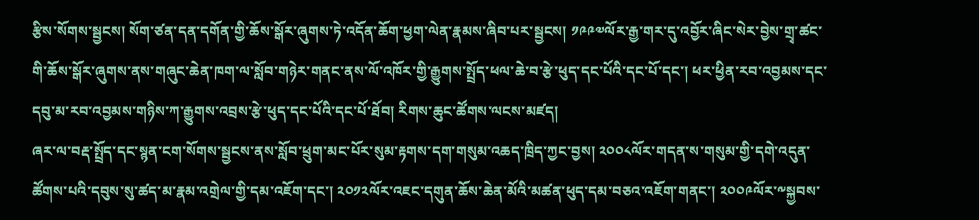རྩིས་སོགས་སྦྱངས། སོག་ཙན་དན་དགོན་གྱི་ཆོས་སྒོར་ཞུགས་ཏེ་འདོན་ཆོག་ཕྱག་ལེན་རྣམས་ཞིབ་པར་སྦྱངས། ༡༩༩༧ལོར་རྒྱ་གར་དུ་འབྱོར་ཞིང་སེར་བྱེས་གྲྭ་ཚང་གི་ཆོས་སྒོར་ཞུགས་ནས་གཞུང་ཆེན་ཁག་ལ་སློབ་གཉེར་གནང་ནས་ལོ་འཁོར་གྱི་རྒྱུགས་སྤྲོད་ཕལ་ཆེ་བ་རྩེ་ཕུད་དང་པོའི་དང་པོ་དང་། ཕར་ཕྱིན་རབ་འབྱམས་དང་དབུ་མ་རབ་འབྱམས་གཉིས་ཀ་རྒྱུགས་འབྲས་རྩེ་ཕུད་དང་པོའི་དང་པོ་ཐོབ། རིགས་ཆུང་ཚོགས་ལངས་མཛད།
ཞར་ལ་བརྡ་སྤྲོད་དང་སྙན་ངག་སོགས་སྦྱངས་ནས་སློབ་ཕྲུག་མང་པོར་སུམ་རྟགས་དག་གསུམ་འཆད་ཁྲིད་ཀྱང་བྱས། ༢༠༠༨ལོར་གདན་ས་གསུམ་གྱི་དགེ་འདུན་ཚོགས་པའི་དབུས་སུ་ཚད་མ་རྣམ་འགྲེལ་གྱི་དམ་འཇོག་དང་། ༢༠༡༢ལོར་འཇང་དགུན་ཆོས་ཆེན་མོའི་མཚན་ཕུད་དམ་བཅའ་འཇོག་གནང་། ༢༠༠༩ལོར་༸སྐྱབས་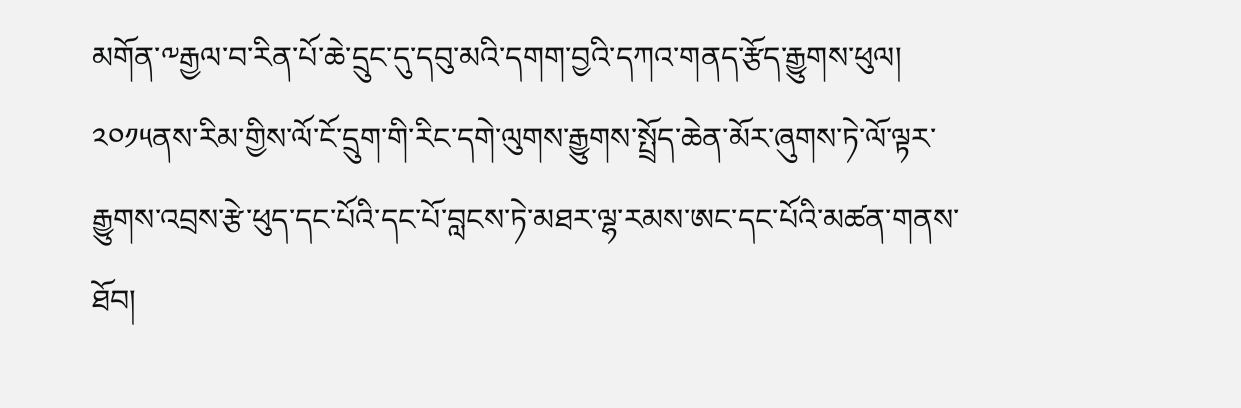མགོན་༸རྒྱལ་བ་རིན་པོ་ཆེ་དྲུང་དུ་དབུ་མའི་དགག་བྱའི་དཀའ་གནད་རྩོད་རྒྱུགས་ཕུལ། ༢༠༡༥ནས་རིམ་གྱིས་ལོ་ངོ་དྲུག་གི་རིང་དགེ་ལུགས་རྒྱུགས་སྤྲོད་ཆེན་མོར་ཞུགས་ཏེ་ལོ་ལྟར་རྒྱུགས་འབྲས་རྩེ་ཕུད་དང་པོའི་དང་པོ་བླངས་ཏེ་མཐར་ལྷ་རམས་ཨང་དང་པོའི་མཚན་གནས་ཐོབ།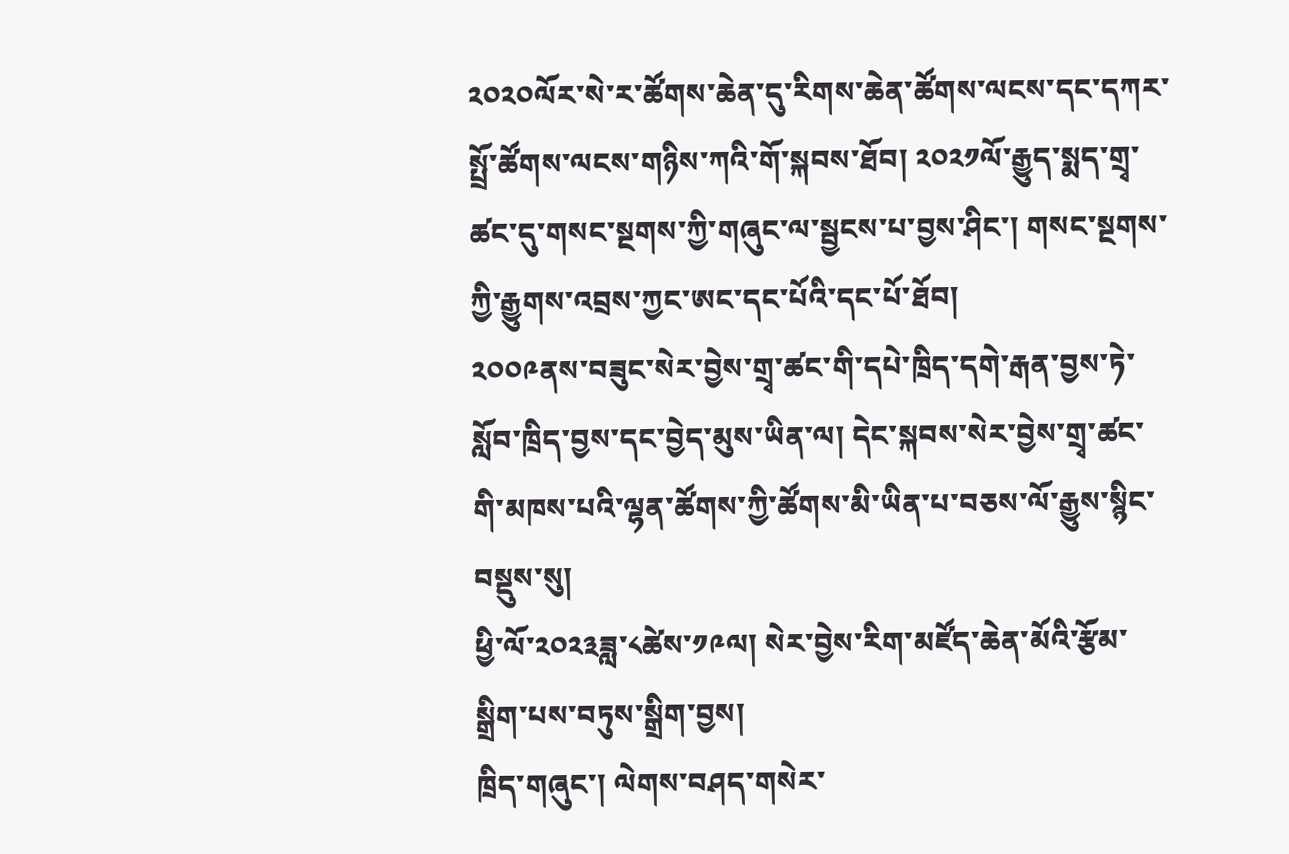༢༠༢༠ལོར་སེ་ར་ཚོགས་ཆེན་དུ་རིགས་ཆེན་ཚོགས་ལངས་དང་དཀར་སྤྲོ་ཚོགས་ལངས་གཉིས་ཀའི་གོ་སྐབས་ཐོབ། ༢༠༢༡ལོ་རྒྱུད་སྨད་གྲྭ་ཚང་དུ་གསང་སྔགས་ཀྱི་གཞུང་ལ་སྦྱངས་པ་བྱས་ཤིང་། གསང་སྔགས་ཀྱི་རྒྱུགས་འབྲས་ཀྱང་ཨང་དང་པོའི་དང་པོ་ཐོབ།
༢༠༠༩ནས་བཟུང་སེར་བྱེས་གྲྭ་ཚང་གི་དཔེ་ཁྲིད་དགེ་རྒན་བྱས་ཏེ་སློབ་ཁྲིད་བྱས་དང་བྱེད་མུས་ཡིན་ལ། དེང་སྐབས་སེར་བྱེས་གྲྭ་ཚང་གི་མཁས་པའི་ལྷན་ཚོགས་ཀྱི་ཚོགས་མི་ཡིན་པ་བཅས་ལོ་རྒྱུས་སྙིང་བསྡུས་སུ།
ཕྱི་ལོ་༢༠༢༣ཟླ་༨ཚེས་༡༩ལ། སེར་བྱེས་རིག་མཛོད་ཆེན་མོའི་རྩོམ་སྒྲིག་པས་བཏུས་སྒྲིག་བྱས།
ཁྲིད་གཞུང་། ལེགས་བཤད་གསེར་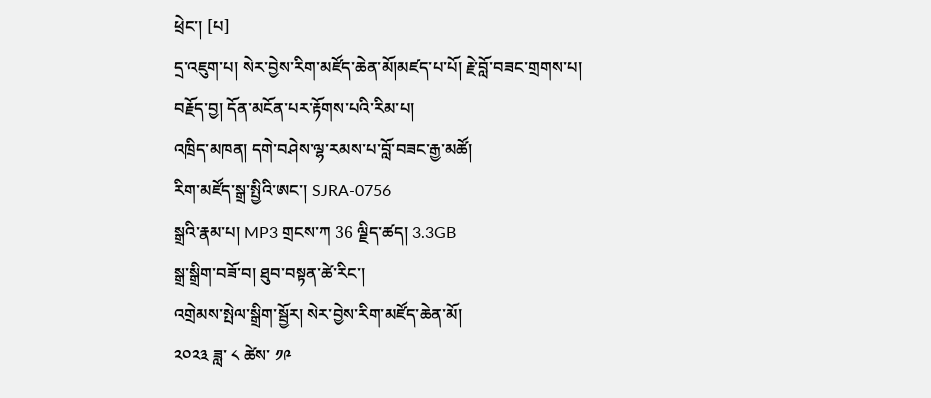ཕྲེང་། [པ]
དྲ་འཇུག་པ། སེར་བྱེས་རིག་མཛོད་ཆེན་མོ།མཛད་པ་པོ། རྗེ་བློ་བཟང་གྲགས་པ།
བརྗོད་བྱ། དོན་མངོན་པར་རྟོགས་པའི་རིམ་པ།
འཁྲིད་མཁན། དགེ་བཤེས་ལྷ་རམས་པ་བློ་བཟང་རྒྱ་མཚོ།
རིག་མཛོད་སྒྲ་སྤྱིའི་ཨང་། SJRA-0756
སྒྲའི་རྣམ་པ། MP3 གྲངས་ཀ 36 ལྗིད་ཚད། 3.3GB
སྒྲ་སྒྲིག་བཟོ་བ། ཐུབ་བསྟན་ཚེ་རིང་།
འགྲེམས་སྤེལ་སྒྲིག་སྦྱོར། སེར་བྱེས་རིག་མཛོད་ཆེན་མོ།
༢༠༢༣ ཟླ་ ༨ ཚེས་ ༡༩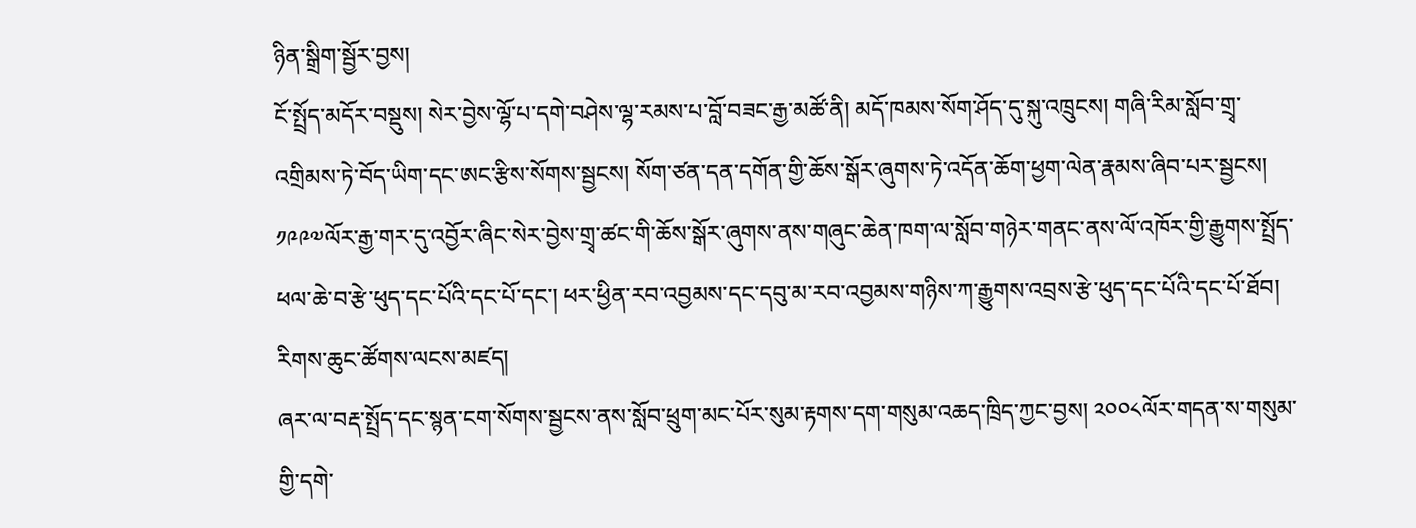ཉིན་སྒྲིག་སྦྱོར་བྱས།
ངོ་སྤྲོད་མདོར་བསྡུས། སེར་བྱེས་ལྷོ་པ་དགེ་བཤེས་ལྷ་རམས་པ་བློ་བཟང་རྒྱ་མཚོ་ནི། མདོ་ཁམས་སོག་ཤོད་དུ་སྐུ་འཁྲུངས། གཞི་རིམ་སློབ་གྲྭ་འགྲིམས་ཏེ་བོད་ཡིག་དང་ཨང་རྩིས་སོགས་སྦྱངས། སོག་ཙན་དན་དགོན་གྱི་ཆོས་སྒོར་ཞུགས་ཏེ་འདོན་ཆོག་ཕྱག་ལེན་རྣམས་ཞིབ་པར་སྦྱངས། ༡༩༩༧ལོར་རྒྱ་གར་དུ་འབྱོར་ཞིང་སེར་བྱེས་གྲྭ་ཚང་གི་ཆོས་སྒོར་ཞུགས་ནས་གཞུང་ཆེན་ཁག་ལ་སློབ་གཉེར་གནང་ནས་ལོ་འཁོར་གྱི་རྒྱུགས་སྤྲོད་ཕལ་ཆེ་བ་རྩེ་ཕུད་དང་པོའི་དང་པོ་དང་། ཕར་ཕྱིན་རབ་འབྱམས་དང་དབུ་མ་རབ་འབྱམས་གཉིས་ཀ་རྒྱུགས་འབྲས་རྩེ་ཕུད་དང་པོའི་དང་པོ་ཐོབ། རིགས་ཆུང་ཚོགས་ལངས་མཛད།
ཞར་ལ་བརྡ་སྤྲོད་དང་སྙན་ངག་སོགས་སྦྱངས་ནས་སློབ་ཕྲུག་མང་པོར་སུམ་རྟགས་དག་གསུམ་འཆད་ཁྲིད་ཀྱང་བྱས། ༢༠༠༨ལོར་གདན་ས་གསུམ་གྱི་དགེ་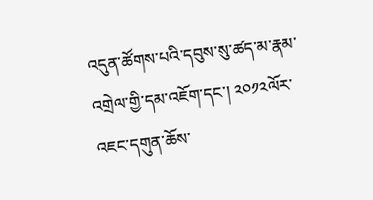འདུན་ཚོགས་པའི་དབུས་སུ་ཚད་མ་རྣམ་འགྲེལ་གྱི་དམ་འཇོག་དང་། ༢༠༡༢ལོར་འཇང་དགུན་ཆོས་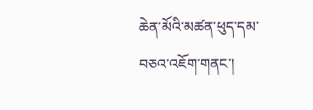ཆེན་མོའི་མཚན་ཕུད་དམ་བཅའ་འཇོག་གནང་།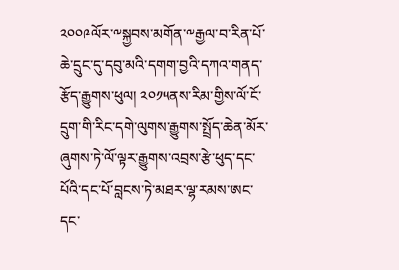༢༠༠༩ལོར་༸སྐྱབས་མགོན་༸རྒྱལ་བ་རིན་པོ་ཆེ་དྲུང་དུ་དབུ་མའི་དགག་བྱའི་དཀའ་གནད་རྩོད་རྒྱུགས་ཕུལ། ༢༠༡༥ནས་རིམ་གྱིས་ལོ་ངོ་དྲུག་གི་རིང་དགེ་ལུགས་རྒྱུགས་སྤྲོད་ཆེན་མོར་ཞུགས་ཏེ་ལོ་ལྟར་རྒྱུགས་འབྲས་རྩེ་ཕུད་དང་པོའི་དང་པོ་བླངས་ཏེ་མཐར་ལྷ་རམས་ཨང་དང་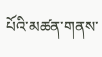པོའི་མཚན་གནས་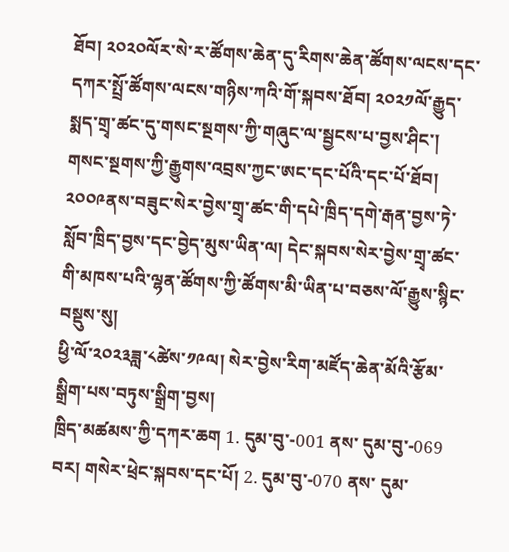ཐོབ། ༢༠༢༠ལོར་སེ་ར་ཚོགས་ཆེན་དུ་རིགས་ཆེན་ཚོགས་ལངས་དང་དཀར་སྤྲོ་ཚོགས་ལངས་གཉིས་ཀའི་གོ་སྐབས་ཐོབ། ༢༠༢༡ལོ་རྒྱུད་སྨད་གྲྭ་ཚང་དུ་གསང་སྔགས་ཀྱི་གཞུང་ལ་སྦྱངས་པ་བྱས་ཤིང་། གསང་སྔགས་ཀྱི་རྒྱུགས་འབྲས་ཀྱང་ཨང་དང་པོའི་དང་པོ་ཐོབ།
༢༠༠༩ནས་བཟུང་སེར་བྱེས་གྲྭ་ཚང་གི་དཔེ་ཁྲིད་དགེ་རྒན་བྱས་ཏེ་སློབ་ཁྲིད་བྱས་དང་བྱེད་མུས་ཡིན་ལ། དེང་སྐབས་སེར་བྱེས་གྲྭ་ཚང་གི་མཁས་པའི་ལྷན་ཚོགས་ཀྱི་ཚོགས་མི་ཡིན་པ་བཅས་ལོ་རྒྱུས་སྙིང་བསྡུས་སུ།
ཕྱི་ལོ་༢༠༢༣ཟླ་༨ཚེས་༡༩ལ། སེར་བྱེས་རིག་མཛོད་ཆེན་མོའི་རྩོམ་སྒྲིག་པས་བཏུས་སྒྲིག་བྱས།
ཁྲིད་མཚམས་ཀྱི་དཀར་ཆག 1. དུམ་བུ་-001 ནས་ དུམ་བུ་-069 བར། གསེར་ཕྲེང་སྐབས་དང་པོ། 2. དུམ་བུ་-070 ནས་ དུམ་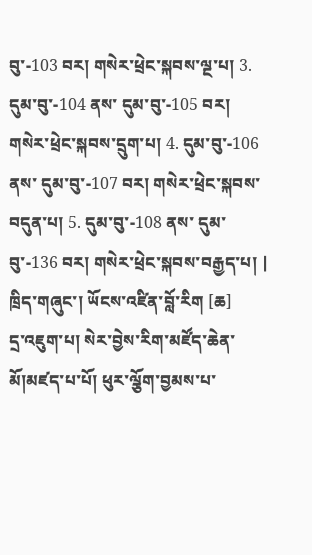བུ་-103 བར། གསེར་ཕྲེང་སྐབས་ལྔ་པ། 3. དུམ་བུ་-104 ནས་ དུམ་བུ་-105 བར། གསེར་ཕྲེང་སྐབས་དྲུག་པ། 4. དུམ་བུ་-106 ནས་ དུམ་བུ་-107 བར། གསེར་ཕྲེང་སྐབས་བདུན་པ། 5. དུམ་བུ་-108 ནས་ དུམ་བུ་-136 བར། གསེར་ཕྲེང་སྐབས་བརྒྱད་པ། |
ཁྲིད་གཞུང་། ཡོངས་འཛིན་བློ་རིག [ཆ]
དྲ་འཇུག་པ། སེར་བྱེས་རིག་མཛོད་ཆེན་མོ།མཛད་པ་པོ། ཕུར་ལྕོག་བྱམས་པ་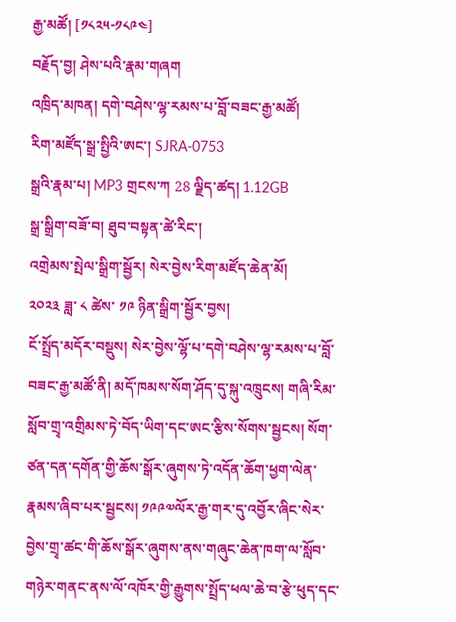རྒྱ་མཚོ། [༡༨༢༥-༡༨༩༤]
བརྗོད་བྱ། ཤེས་པའི་རྣམ་གཞག
འཁྲིད་མཁན། དགེ་བཤེས་ལྷ་རམས་པ་བློ་བཟང་རྒྱ་མཚོ།
རིག་མཛོད་སྒྲ་སྤྱིའི་ཨང་། SJRA-0753
སྒྲའི་རྣམ་པ། MP3 གྲངས་ཀ 28 ལྗིད་ཚད། 1.12GB
སྒྲ་སྒྲིག་བཟོ་བ། ཐུབ་བསྟན་ཚེ་རིང་།
འགྲེམས་སྤེལ་སྒྲིག་སྦྱོར། སེར་བྱེས་རིག་མཛོད་ཆེན་མོ།
༢༠༢༣ ཟླ་ ༨ ཚེས་ ༡༩ ཉིན་སྒྲིག་སྦྱོར་བྱས།
ངོ་སྤྲོད་མདོར་བསྡུས། སེར་བྱེས་ལྷོ་པ་དགེ་བཤེས་ལྷ་རམས་པ་བློ་བཟང་རྒྱ་མཚོ་ནི། མདོ་ཁམས་སོག་ཤོད་དུ་སྐུ་འཁྲུངས། གཞི་རིམ་སློབ་གྲྭ་འགྲིམས་ཏེ་བོད་ཡིག་དང་ཨང་རྩིས་སོགས་སྦྱངས། སོག་ཙན་དན་དགོན་གྱི་ཆོས་སྒོར་ཞུགས་ཏེ་འདོན་ཆོག་ཕྱག་ལེན་རྣམས་ཞིབ་པར་སྦྱངས། ༡༩༩༧ལོར་རྒྱ་གར་དུ་འབྱོར་ཞིང་སེར་བྱེས་གྲྭ་ཚང་གི་ཆོས་སྒོར་ཞུགས་ནས་གཞུང་ཆེན་ཁག་ལ་སློབ་གཉེར་གནང་ནས་ལོ་འཁོར་གྱི་རྒྱུགས་སྤྲོད་ཕལ་ཆེ་བ་རྩེ་ཕུད་དང་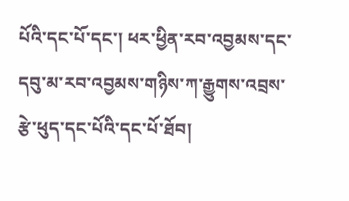པོའི་དང་པོ་དང་། ཕར་ཕྱིན་རབ་འབྱམས་དང་དབུ་མ་རབ་འབྱམས་གཉིས་ཀ་རྒྱུགས་འབྲས་རྩེ་ཕུད་དང་པོའི་དང་པོ་ཐོབ།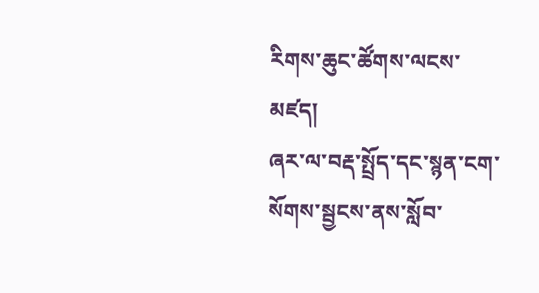རིགས་ཆུང་ཚོགས་ལངས་མཛད།
ཞར་ལ་བརྡ་སྤྲོད་དང་སྙན་ངག་སོགས་སྦྱངས་ནས་སློབ་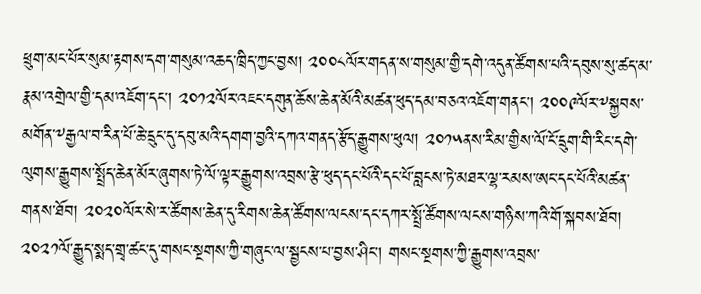ཕྲུག་མང་པོར་སུམ་རྟགས་དག་གསུམ་འཆད་ཁྲིད་ཀྱང་བྱས། ༢༠༠༨ལོར་གདན་ས་གསུམ་གྱི་དགེ་འདུན་ཚོགས་པའི་དབུས་སུ་ཚད་མ་རྣམ་འགྲེལ་གྱི་དམ་འཇོག་དང་། ༢༠༡༢ལོར་འཇང་དགུན་ཆོས་ཆེན་མོའི་མཚན་ཕུད་དམ་བཅའ་འཇོག་གནང་། ༢༠༠༩ལོར་༸སྐྱབས་མགོན་༸རྒྱལ་བ་རིན་པོ་ཆེ་དྲུང་དུ་དབུ་མའི་དགག་བྱའི་དཀའ་གནད་རྩོད་རྒྱུགས་ཕུལ། ༢༠༡༥ནས་རིམ་གྱིས་ལོ་ངོ་དྲུག་གི་རིང་དགེ་ལུགས་རྒྱུགས་སྤྲོད་ཆེན་མོར་ཞུགས་ཏེ་ལོ་ལྟར་རྒྱུགས་འབྲས་རྩེ་ཕུད་དང་པོའི་དང་པོ་བླངས་ཏེ་མཐར་ལྷ་རམས་ཨང་དང་པོའི་མཚན་གནས་ཐོབ། ༢༠༢༠ལོར་སེ་ར་ཚོགས་ཆེན་དུ་རིགས་ཆེན་ཚོགས་ལངས་དང་དཀར་སྤྲོ་ཚོགས་ལངས་གཉིས་ཀའི་གོ་སྐབས་ཐོབ། ༢༠༢༡ལོ་རྒྱུད་སྨད་གྲྭ་ཚང་དུ་གསང་སྔགས་ཀྱི་གཞུང་ལ་སྦྱངས་པ་བྱས་ཤིང་། གསང་སྔགས་ཀྱི་རྒྱུགས་འབྲས་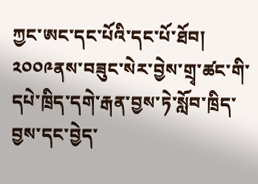ཀྱང་ཨང་དང་པོའི་དང་པོ་ཐོབ།
༢༠༠༩ནས་བཟུང་སེར་བྱེས་གྲྭ་ཚང་གི་དཔེ་ཁྲིད་དགེ་རྒན་བྱས་ཏེ་སློབ་ཁྲིད་བྱས་དང་བྱེད་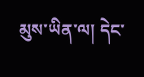མུས་ཡིན་ལ། དེང་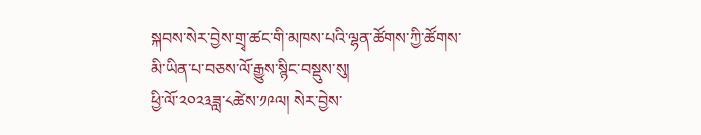སྐབས་སེར་བྱེས་གྲྭ་ཚང་གི་མཁས་པའི་ལྷན་ཚོགས་ཀྱི་ཚོགས་མི་ཡིན་པ་བཅས་ལོ་རྒྱུས་སྙིང་བསྡུས་སུ།
ཕྱི་ལོ་༢༠༢༣ཟླ་༨ཚེས་༡༩ལ། སེར་བྱེས་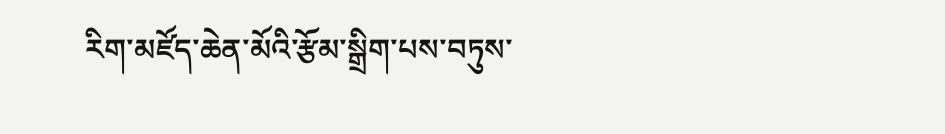རིག་མཛོད་ཆེན་མོའི་རྩོམ་སྒྲིག་པས་བཏུས་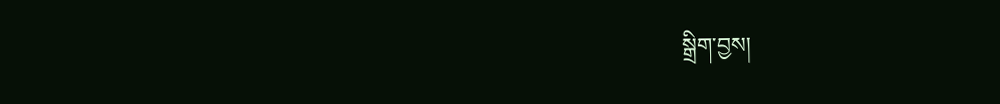སྒྲིག་བྱས།